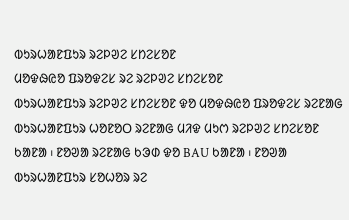ᱵᱩᱨᱦᱟᱱᱯᱩᱨ ᱨᱮᱞᱣᱮ ᱥᱴᱮᱥᱚᱱ
ᱢᱚᱫᱷᱭᱚ ᱯᱨᱚᱫᱮᱥ ᱨᱮ ᱨᱮᱞᱣᱮ ᱥᱴᱮᱥᱚᱱ
ᱵᱩᱨᱦᱟᱱᱯᱩᱨ ᱨᱮᱞᱣᱮ ᱥᱴᱮᱥᱚᱱ ᱫᱚ ᱢᱚᱫᱷᱭᱚ ᱯᱨᱚᱫᱮᱥ ᱨᱮᱱᱟᱜ ᱵᱩᱨᱦᱟᱱᱯᱩᱨ ᱦᱚᱱᱚᱛ ᱨᱮᱱᱟᱜ ᱢᱤᱫ ᱢᱩᱬ ᱨᱮᱞᱣᱮ ᱥᱴᱮᱥᱚᱱ ᱠᱟᱱᱟ ᱾ ᱱᱚᱣᱟ ᱨᱮᱱᱟᱜ ᱠᱳᱰ ᱫᱚ BAU ᱠᱟᱱᱟ ᱾ ᱱᱚᱣᱟ ᱵᱩᱨᱦᱟᱱᱯᱩᱨ ᱥᱚᱦᱚᱨ ᱨᱮ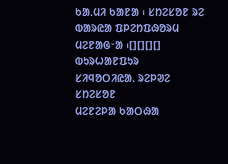ᱠᱟᱹᱢᱤ ᱠᱟᱱᱟ ᱾ ᱥᱴᱮᱥᱚᱱ ᱨᱮ ᱵᱟᱨᱭᱟ ᱯᱞᱮᱴᱯᱷᱚᱨᱢ ᱢᱮᱱᱟᱜᱼᱟ ᱾[][][][]
ᱵᱩᱨᱦᱟᱱᱯᱩᱨ
ᱥᱤᱧᱚᱛᱤᱭᱟᱹ ᱨᱮᱞᱣᱮ ᱥᱴᱮᱥᱚᱱ
ᱢᱮᱱᱮᱞᱟ ᱠᱟᱛᱷᱟ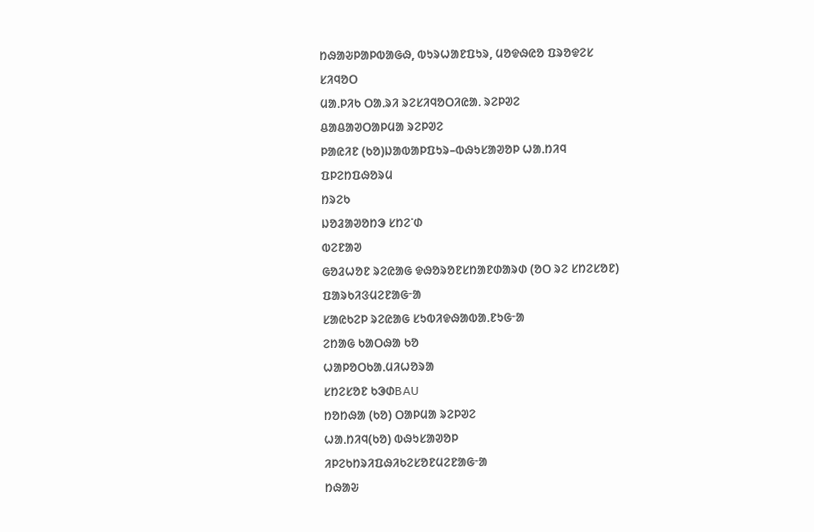ᱴᱷᱟᱶᱞᱟᱞᱵᱟᱜᱷ, ᱵᱩᱨᱦᱟᱱᱯᱩᱨ, ᱢᱚᱫᱷᱭᱚ ᱯᱨᱚᱫᱮᱥ
ᱥᱤᱧᱚᱛ
ᱢᱟᱹᱞᱤᱠ ᱛᱟᱹᱨᱤ ᱨᱮᱥᱤᱧᱚᱛᱤᱭᱟᱹ ᱨᱮᱞᱣᱮ
ᱪᱟᱪᱟᱣᱛᱟᱞᱢᱟ ᱨᱮᱞᱣᱮ
ᱞᱟᱭᱤᱱ (ᱠᱚ)ᱡᱟᱵᱟᱞᱯᱩᱨ–ᱵᱷᱩᱥᱟᱣᱚᱞ ᱦᱟᱹᱴᱤᱧ
ᱯᱞᱮᱴᱯᱷᱚᱨᱢ
ᱴᱨᱮᱠ
ᱡᱚᱲᱟᱣᱚᱴᱳ ᱥᱴᱮᱸᱰ
ᱵᱮᱱᱟᱣ
ᱜᱚᱲᱦᱚᱱ ᱨᱮᱭᱟᱜ ᱫᱷᱚᱨᱚᱱᱥᱴᱟᱱᱰᱟᱨᱰ (ᱚᱛ ᱨᱮ ᱥᱴᱮᱥᱚᱱ)
ᱯᱟᱨᱠᱤᱝᱢᱮᱱᱟᱜᱼᱟ
ᱥᱟᱭᱠᱮᱞ ᱨᱮᱭᱟᱜ ᱥᱩᱵᱤᱫᱷᱟᱵᱟᱹᱱᱩᱜᱼᱟ
ᱮᱴᱟᱜ ᱠᱟᱛᱷᱟ ᱠᱚ
ᱦᱟᱞᱚᱛᱠᱟᱹᱢᱤᱦᱚᱨᱟ
ᱥᱴᱮᱥᱚᱱ ᱠᱳᱰBAU
ᱴᱚᱴᱷᱟ (ᱠᱚ) ᱛᱟᱞᱢᱟ ᱨᱮᱞᱣᱮ
ᱦᱟᱹᱴᱤᱧ(ᱠᱚ) ᱵᱷᱩᱥᱟᱣᱚᱞ
ᱤᱞᱮᱠᱴᱨᱤᱯᱷᱤᱠᱮᱥᱚᱱᱢᱮᱱᱟᱜᱼᱟ
ᱴᱷᱟᱶ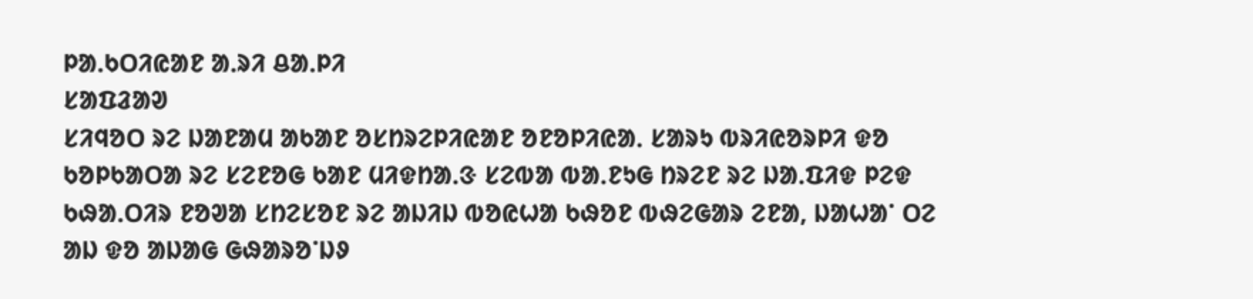ᱞᱟᱹᱠᱛᱤᱭᱟᱱ ᱟᱹᱨᱤ ᱪᱟᱹᱞᱤ
ᱥᱟᱯᱲᱟᱣ
ᱥᱤᱧᱚᱛ ᱨᱮ ᱡᱟᱱᱟᱢ ᱟᱠᱟᱱ ᱚᱥᱴᱨᱮᱞᱤᱭᱟᱱ ᱚᱱᱚᱞᱤᱭᱟᱹ ᱥᱟᱨᱩ ᱵᱨᱤᱭᱚᱨᱞᱤ ᱫᱚ ᱠᱚᱞᱠᱟᱛᱟ ᱨᱮ ᱥᱮᱱᱚᱜ ᱠᱟᱱ ᱢᱤᱫᱴᱟᱹᱝ ᱥᱮᱵᱟ ᱵᱟᱹᱱᱩᱜ ᱴᱨᱮᱱ ᱨᱮ ᱡᱟᱹᱯᱤᱫ ᱞᱮᱫ ᱠᱷᱟᱹᱛᱤᱨ ᱱᱚᱣᱟ ᱥᱴᱮᱥᱚᱱ ᱨᱮ ᱟᱡᱤᱡ ᱵᱚᱭᱦᱟ ᱠᱷᱚᱱ ᱵᱷᱮᱜᱟᱨ ᱮᱱᱟ, ᱡᱟᱦᱟᱸ ᱛᱮ ᱟᱡ ᱫᱚ ᱟᱡᱟᱜ ᱜᱷᱟᱨᱚᱸᱡᱽ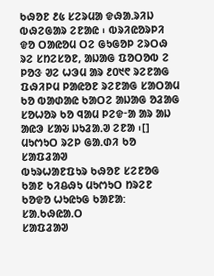ᱠᱷᱚᱱ ᱒᱕ ᱥᱮᱨᱢᱟ ᱫᱷᱟᱹᱨᱤᱡ ᱵᱷᱮᱜᱟᱨ ᱮᱱᱟᱭ ᱾ ᱵᱨᱤᱭᱚᱨᱞᱤ ᱫᱚ ᱛᱟᱭᱚᱢ ᱛᱮ ᱜᱩᱜᱚᱞ ᱮᱨᱛᱷ ᱨᱮ ᱥᱴᱮᱥᱚᱱ, ᱟᱡᱟᱜ ᱯᱚᱛᱚᱵ ᱮ ᱞᱚᱝ ᱣᱮ ᱦᱳᱢ ᱟᱨ ᱒᱐᱑᱖ ᱨᱮᱱᱟᱜ ᱯᱷᱤᱞᱢ ᱞᱟᱭᱚᱱ ᱨᱮᱱᱟᱜ ᱥᱟᱛᱟᱢ ᱠᱚ ᱵᱟᱰᱟᱭ ᱠᱟᱛᱮ ᱟᱡᱟᱜ ᱚᱲᱟᱜ ᱥᱚᱦᱚᱨ ᱠᱚ ᱧᱟᱢ ᱞᱮᱫᱼᱟ ᱟᱨ ᱟᱡ ᱟᱭᱳ ᱥᱟᱶ ᱡᱩᱲᱟᱹᱣ ᱮᱱᱟ ᱾[]
ᱢᱩᱬᱩᱛ ᱨᱮᱞ ᱜᱟᱹᱰᱤ ᱠᱚ
ᱥᱟᱯᱲᱟᱣ
ᱵᱩᱨᱦᱟᱱᱯᱩᱨ ᱠᱷᱚᱱ ᱥᱮᱱᱚᱜ ᱠᱟᱱ ᱠᱤᱪᱷᱩ ᱢᱩᱬᱩᱛ ᱴᱨᱮᱱ ᱠᱚᱫᱚ ᱦᱩᱭᱩᱜ ᱠᱟᱱᱟ:
ᱥᱟᱹᱠᱷᱭᱟᱹᱛ
ᱥᱟᱯᱲᱟᱣ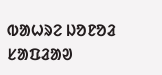ᱵᱟᱦᱨᱮ ᱡᱚᱱᱚᱲ
ᱥᱟᱯᱲᱟᱣ